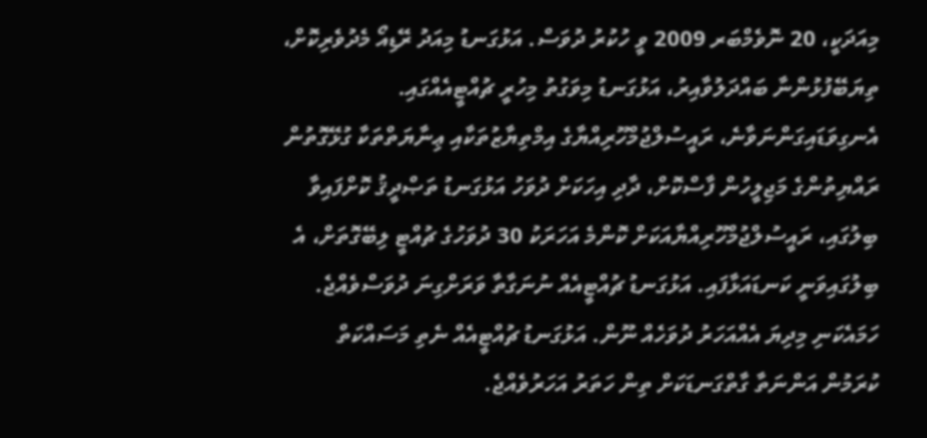މިއަދަކީ، 20 ނޮވެމްބަރ 2009 ވީ ހުކުރު ދުވަސް. އަޅުގަނޑު މިއަދު ރޭޑިއޯ މެދުވެރިކޮށް، ތިޔަބޭފުޅުންނާ ބައްދަލުވާއިރު، އަޅުގަނޑު މިވަގުތު މިހުރީ ޗުއްޓީއެއްގައި. އެނގިވަޑައިގަންނަވާނެ، ރައީސުލްޖުމްހޫރިއްޔާގެ އިމްތިޔާޒުތަކާއި ޢިނާޔަތްތަކާ ގުޅޭގޮތުން ރައްޔިތުންގެ މަޖިލީހުން ފާސްކޮށް، ދާދި އިހަކަށް ދުވަހު އަޅުގަނޑު ތަޞްދީޤު ކޮށްފައިވާ ބިލުގައި، ރައީސުލްޖުމްހޫރިއްޔާއަކަށް ކޮންމެ އަހަރަކު 30 ދުވަހުގެ ޗުއްޓީ ލިބޭގޮތަށް، އެ ބިލުގައިވަނީ ކަނޑައަޅާފައި. އަޅުގަނޑު ޗުއްޓީއެއް ނުނަގާތާ ވަރަށްގިނަ ދުވަސްވެއްޖެ. ހަމައެކަނި މިދިޔަ އެއްއަހަރު ދުވަހެއް ނޫން. އަޅުގަނޑު ޗުއްޓީއެއް ނެތި މަސައްކަތް ކުރަމުން އަންނަތާ ގާތްގަނޑަކަށް ތިން ހަތަރު އަހަރުވެއްޖެ.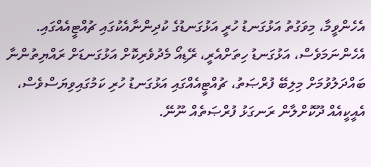އެހެންވީމާ، މިވަގުތު އަޅުގަނޑު ހުރީ އަޅުގަނޑުގެ ކުދިންނާއެކުގައި ޗުއްޓީއެއްގައި. އެހެންނަމަވެސް، އަޅުގަނޑު ހިތަށްއެރީ، ރޭޑިއޯ މެދުވެރިކޮށް އަޅުގަނޑަށް ރައްޔިތުންނާ ބައްދަލުވުމަށް މިލިބޭ ފުރްޞަތު، ޗުއްޓީއެއްގައި އަޅުގަނޑު ހުރި ކަމުގައިވިޔަސްވެސް، އެއީކީއެއް ދޫކޮށްލާން ރަނގަޅު ފުރްޞަތެއް ނޫނޭ.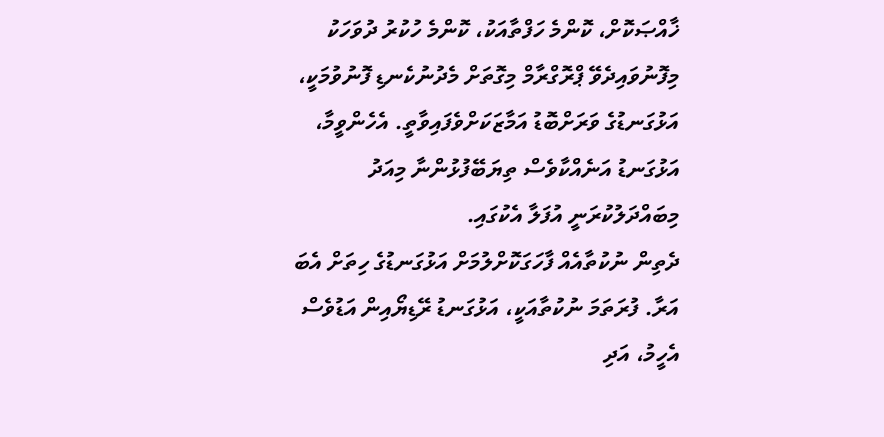ޚާއްޞަކޮށް، ކޮންމެ ހަފްތާއަކު، ކޮންމެ ހުކުރު ދުވަހަކު މިފޮނުވައިދެވޭ ޕްރޮގްރާމް މިގޮތަށް މެދުނުކެނޑި ފޮނުވުމަކީ، އަޅުގަނޑުގެ ވަރަށްބޮޑު އަމާޒަކަށްވެފައިވާތީ. އެހެންވީމާ، އަޅުގަނޑު އަނެއްކާވެސް ތިޔަބޭފުޅުންނާ މިއަދު މިބައްދަލުކުރަނީ އުފަލާ އެކުގައި.
ދެތިން ނުކުތާއެއް ފާހަގަކޮށްލުމަށް އަޅުގަނޑުގެ ހިތަށް އެބަ އަރާ. ފުރަތަމަ ނުކުތާއަކީ، އަޅުގަނޑު ރޭޑިޔޯއިން އަޑުވެސް އެހީމު، އަދި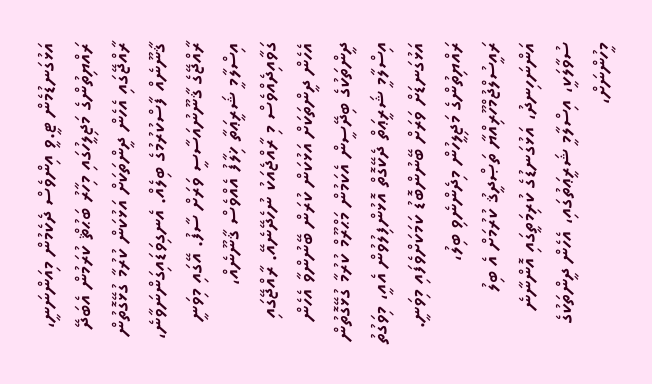އަޅުގަނޑުމެން ޓީ.ވީ އިންވެސް ދެކެމުން މިއަންނަނީ، ރައްޔިތުންގެ މަޖިލީހުގައި މިހާރު ބަޙުޘް ކުރަމުން އެބަދޭ ރާއްޖޭގައި އެހެން ދީންތަކަށް އަޅުކަން ކުރުމާ ގުޅޭގޮތުން ޤާނޫނެއް ފާސްކުރުމުގެ ބިލެއް. އެނގިވަޑައިގަންނަވާނެ، ރާއްޖޭގެ ޤާނޫނުއަސާސީ ވަރަށް ސާފު. އޭގައި މިވަނީ އިސްލާމީ ޝަރީޢަތާ ޚިލާފު އެއްވެސް ޤާނޫނެއް، ގަވާއިދެއްވެސް މި ރާއްޖެއަކު ނުހެދޭނެއޭ. ރާއްޖޭގައި އެހެން ދީންތަކަށް އަޅުކަން ކުރަން ބޭނުންވާ އެހެން ދީންތަކުގެ ބިދޭސީން އެކަމުން މަޙްރޫމް ކުރުމާ ގުޅޭގޮތުން އިސްލާމީ ޝަރީޢަތް ދެކޭގޮތް އޮޅުންފިލުވުން އެއީ، މިވަގުތު އަޅުގަނޑަށް ވަރަށް ބޭނުންބޮޑު ކަމަކަށްވެފައި މިވަނީ. ރައްޔިތުންގެ މަޖިލީހުން މިދެންނެވި ބިލު، ރައީސުލްޖުމްހޫރިއްޔާ ތަޞްދީޤު ކުރުމަށް އެ ބިލު އަންނަހިނދު، އަޅުގަނޑުގެ ކުރިމަތީގައި އޮންނާނެ ސުވާލަކީ، އިސްލާމީ ޝަރީޢަތުގައި، އެހެން ދީންތަކުގެ މީހުންނަށް،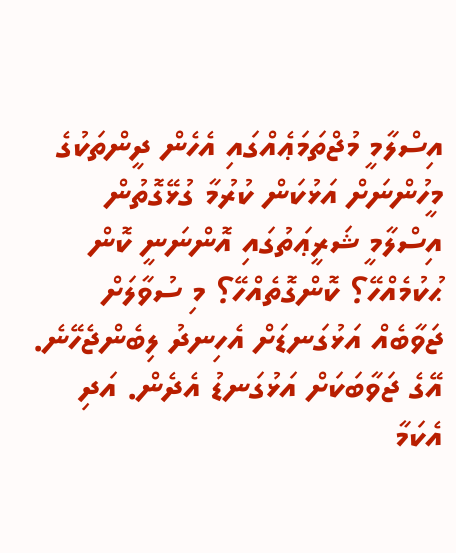އިސްލާމީ މުޖްތަމަޢެއްގައި އެހެން ދީންތަކުގެ މީހުންނަށް އަޅުކަން ކުރުމާ ގުޅޭގޮތުން އިސްލާމީ ޝަރީޢަތުގައި އޮންނަނީ ކޮން ޙުކުމެއްހޭ؟ ކޮންގޮތެއްހޭ؟ މި ސުވާލަށް ޖަވާބެއް އަޅުގަނޑަށް އެހިނދު ލިބެންޖެހޭނެ. އޭގެ ޖަވާބަކަށް އަޅުގަނޑު އެދެން. އަދި އެކަމާ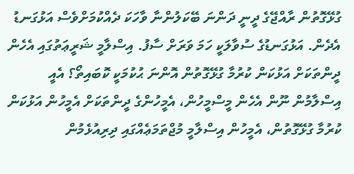ގުޅޭގޮތުން ރާއްޖޭގެ ދީނީ ދަންނަ ބޭކަލުންނާ ވާހަކަ ދެއްކުމަށްވެސް އަޅުގަނޑު އެދެން. އަޅުގަނޑުގެ ސުވާލަކީ ހަމަ ވަރަށް ސާފު. އިސްލާމީ ޝަރީޢަތުގައި އެހެން ދީންތަކަށް އަޅުކަން ކުރުމާ ގުޅޭގޮތުން އޮންނަ ޙުކުމަކީ ކޮބައިތޯ؟ އެއީ އިސްލާމުން ނޫން އެހެން މީސްމީހުން، އެމީހުންގެ ދީންތަކަށް އެމީހުން އަޅުކަން ކުރުމާ ގުޅޭގޮތުން، އެމީހުން އިސްލާމީ މުޖްތަމަޢެއްގައި ދިރިއުޅެމުން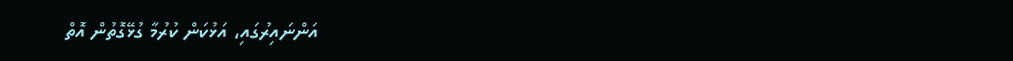އަންނައިރުގައި، އަޅުކަން ކުރުމާ ގުޅޭގޮތުން އޮތް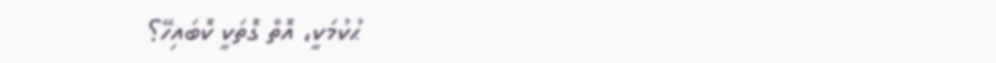ޙުކުމަކީ، އޮތް ގޮތަކީ ކޮބައިހޭ؟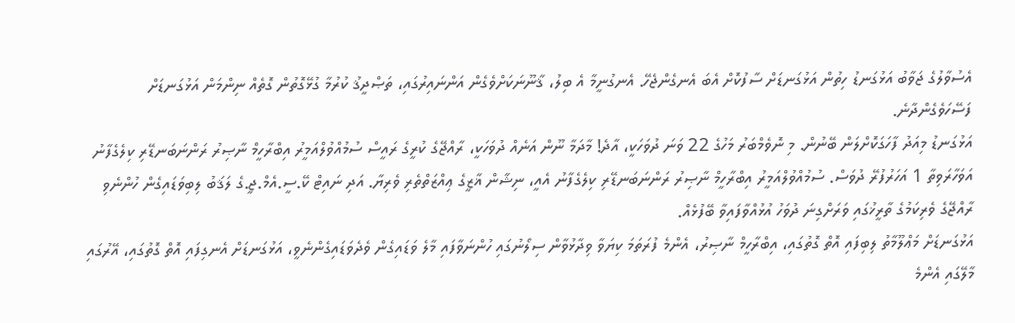އެސުވާލުގެ ޖަވާބު އަޅުގަނޑު ހިތުން އަޅުގަނޑަށް ސާފުކޮށް އެބަ އެނގެންޖެހޭ. އެނގުނީމާ އެ ބިލު، ޤާނޫނަކަށްވެގެން އަންނައިރުގައި، ތަޞްދީޤު ކުރުމާ ގުޅޭގޮތުން ގޮތެއް ނިންމަން އަޅުގަނޑަށް ފަސޭހަވެގެންދާނެ.
އަޅުގަނޑު މިއަދު ފާހަގަކޮށްލަން ބޭނުން. މި ނޮވެމްބަރު މަހުގެ 22 ވަނަ ދުވަހަކީ، އާދެ! މާދަމާ ނޫން އަނެއް ދުވަހަކީ، ރާއްޖޭގެ ކުރީގެ ރައީސް ސުމުއްވުލްއަމީރު އިބްރާހީމް ނާޞިރު ރަންނަބަނޑޭރި ކިލެގެފާނު އަވަހާރަވިތާ 1 އަހަރުފުރޭ ދުވަސް. ސުމުއްވުލްއަމީރު އިބްރާހީމް ނާޞިރު ރަންނަބަނޑޭރި ކިލެގެފާނު އެއީ، ނިޝާން ޣާޒީގެ ޢިއްޒަތްތެރި ވެރިޔާ. އަދި ނައިޓް ކޭ.ސީ.އެމް.ޖީ.ގެ ލަޤަބު ލިބިވަޑައިގެން ހުންނެވި ރާއްޖޭގެ ވެރިކަމުގެ ތާރީޚުގައި ވަރަށްގިނަ ދުވަހު އުޅުއްވާފައިވާ ބޭފުޅެއް.
އަޅުގަނޑަށް މަޢްލޫމާތު ލިބިފައި އޮތް ގޮތުގައި، އިބްރާހީމް ނާޞިރު، އެންމެ ފުރަތަމަ ކިޔަވާ ވިދާޅުވާން ސިލޯނުގައި ހުންނަވާފައި މާލެ ވަޑައިގެން ވެދެވަޑައިގެންނެވީ، އަޅުގަނޑަށް އެނގިފައި އޮތް ގޮތުގައި، އޭރުގައި މާލޭގައި އެންމެ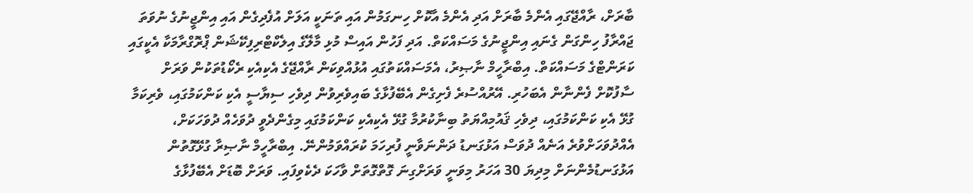ބާރަށް، ރާއްޖޭގައި އެންމެ ބާރަށް އަދި އެންމެ އާކޮށް ހިނގަމުން އައި ތަނަކީ އަލަށް އުފެދިގެން އައި އިންޖީނުގެ ނުވަތަ ޖައްރާފު ހިންގަން ގެނައި އިންޖީނުގެ މަސައްކަތް. އަދި ފަހުން އައިސް މުޅި މާލޭގެ އިލެކްޓްރިފިކޭޝަން ޕްރޮގްރާމަކާ އެކީގައި ކަރަންޓްގެ މަސައްކަތް. އިބްރާހީމް ނާޞިރު، އެމަސައްކަތުގައި އުޅުއްވިކަން ރާއްޖޭގެ އެކިއެކި ރެކޯޑުތަކުން ވަރަށް ސާފުކޮށް ފެންނާން އެބަހުރި. އޭރުއްސުރެ ފެށިގެން އެބޭފުޅާގެ ބައިވެރިވުން ދިވެހި ސިޔާސީ އެކި ކަންކަމުގައި، ވެރިކަމާ ގުޅޭ އެކި ކަންކަމުގައި، ދިވެހި ޤައުމިއްޔަތު ބިނާކުރުމާ ގުޅޭ އެކިއެކި ކަންކަމުގައި މިގެންދެވީ ދުވަހެއް ދުވަހަކަށް، އެއްދުވަހަށްވުރެ އަނެއް ދުވަސް އަޅުގަނޑު ދަންނަވާނީ ފުރިހަމަ ކުރައްވަމުންނޭ. އިބްރާހީމް ނާޞިރާ ގުޅޭގޮތުން އަޅުގަނޑުމެންނަށް މިދިޔަ 30 އަހަރު މިވަނީ ވަރަށްގިނަ ގޮތްގޮތަށް ވާހަކަ ދެކެވިފައި. ވަރަށް ބޮޑަށް އެބޭފުޅާގެ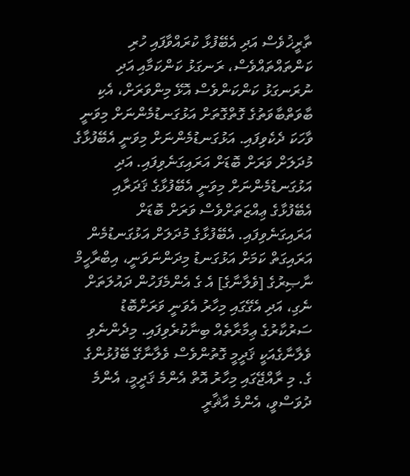ތާރީޚުވެސް އަދި އެބޭފުޅާ ކުރައްވާފައި ހުރި ކަންތައްތައްވެސް، ރަނގަޅު ކަންކަމާއި އަދި ނުރަނގަޅު ކަންކަންވެސް އޮޅޭ މިންވަރަށް، އެކި ބާވަތްބާވަތުގެ ގޮތްގޮތަށް އަޅުގަނޑުމެންނަށް މިވަނީ ވާހަކަ ދެކެވިފައި. އަޅުގަނޑުމެންނަށް މިވަނީ އެބޭފުޅާގެ މުދަލަށް ވަރަށް ބޮޑަށް އަރައިގަނެވިފައި. އަދި އަޅުގަނޑުމެންނަށް މިވަނީ އެބޭފުޅާގެ ޤަދަރާއި އެބޭފުޅާގެ ޢިއްޒަތަށްވެސް ވަރަށް ބޮޑަށް އަރައިގަނެވިފައި. އެބޭފުޅާގެ މުދަލަށް އަޅުގަނޑުމެން އަރައިގަތް ކަމަށް އަޅުގަނޑު މިދަންނަވަނީ، އިބްރާހީމް ނާޞިރުގެ [ވެލާނާގެ] އެ ގެ އެންމެފަހުން ދައުލަތަށް ނެގި، އަދި އެގޭގައި މިހާރު އެވަނީ ވަރަށްބޮޑު ސަރުކާރުގެ ޢިމާރާތެއް ބިނާކުރެވިފައި. މިދެންނެވި ވެލާނާގެއަކީ ޤަދީމީ ގޮތުންވެސް ވެލާނާގޭ ބޭފުޅުންގެ ގެ. މި ރާއްޖޭގައި މިހާރު އޮތް އެންމެ ޤަދީމީ، އެންމެ ދުވަސްވީ، އެންމެ އާޘާރީ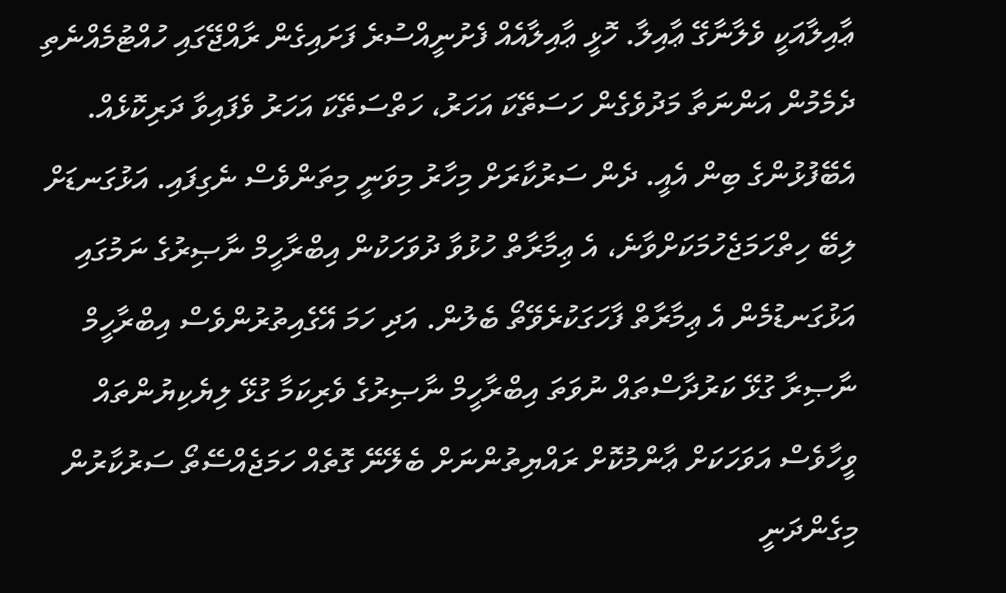ޢާއިލާއަކީ ވެލާނާގޭ ޢާއިލާ. ހޮޅީ ޢާއިލާއެއް ފެށުނީއްސުރެ ފަށައިގެން ރާއްޖޭގައި ހުއްޓުމެއްނެތި ދެމެމުން އަންނަތާ މަދުވެގެން ހަސަތޭކަ އަހަރު، ހަތްސަތޭކަ އަހަރު ވެފައިވާ ދަރިކޮޅެއް. އެބޭފުޅުންގެ ބިން އެއީ. ދެން ސަރުކާރަށް މިހާރު މިވަނީ މިތަންވެސް ނެގިފައި. އަޅުގަނޑަށް ލިބޭ ހިތްހަމަޖެހުމަކަށްވާނެ، އެ ޢިމާރާތް ހުޅުވާ ދުވަހަކުން އިބްރާހީމް ނާޞިރުގެ ނަމުގައި އަޅުގަނޑުމެން އެ ޢިމާރާތް ފާހަގަކުރެވޭތޯ ބެލުން. އަދި ހަމަ އޭގެއިތުރުންވެސް އިބްރާހީމް ނާޞިރާ ގުޅޭ ކަރުދާސްތައް ނުވަތަ އިބްރާހީމް ނާޞިރުގެ ވެރިކަމާ ގުޅޭ ލިޔެކިޔުންތައް ވީހާވެސް އަވަހަކަށް ޢާންމުކޮށް ރައްޔިތުންނަށް ބެލޭނޭ ގޮތެއް ހަމަޖެއްސޭތޯ ސަރުކާރުން މިގެންދަނީ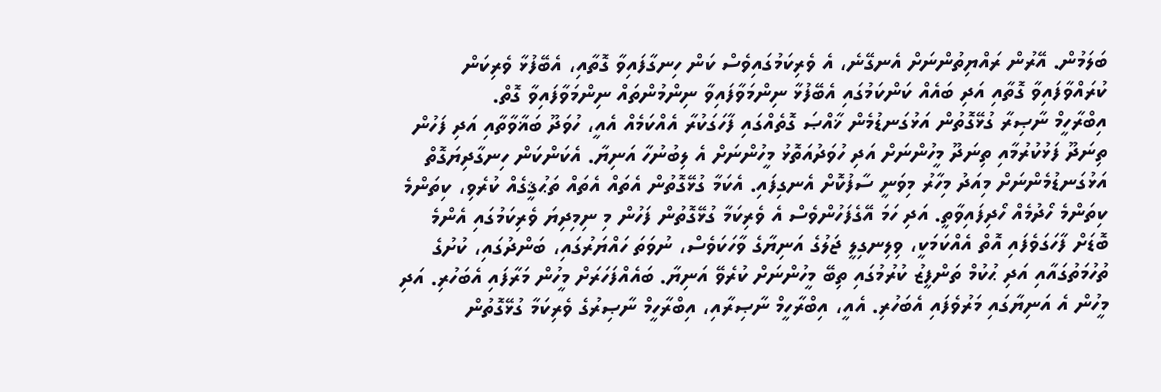ބަލަމުން. އޭރުން ރައްޔިތުންނަށް އެނގޭނެ، އެ ވެރިކަމުގައިވެސް ކަން ހިނގާފައިވާ ގޮތާއި، އެބޭފުޅާ ވެރިކަން ކުރައްވާފައިވާ ގޮތާއި އަދި ބައެއް ކަންކަމުގައި އެބޭފުޅާ ނިންމަވާފައިވާ ނިންމުންތައް ނިންމަވާފައިވާ ގޮތް.
އިބްރާހީމް ނާޞިރާ ގުޅޭގޮތުން އަޅުގަނޑުމެން ޚާއްޞަ ގޮތެއްގައި ފާހަގަކުރާ އެއްކަމެއް އެއީ، ހުވަދޫ ބަޣާވާތާއި އަދި ފަހުން ތިނަދޫ ފަޅުކުރުމާއި ތިނަދޫ މީހުންނަށް އަދި ހުވަދުއަތޮޅު މީހުންނަށް އެ ލިބުނުހާ އަނިޔާ. އެކަންކަން ހިނގާދިޔަގޮތް އަޅުގަނޑުމެންނަށް މިއަދު މިހާރު މިވަނީ ސާފުކޮށް އެނގިފައި. އެކަމާ ގުޅޭގޮތުން އެތައް އެތައް ތަޙުޤީގެއް ކުރެވި، ކިތަންމެ ކިތަންމެ ހޯދުމެއް ހޯދިފައިވާތީ. އަދި ހަމަ އޭގެފަހުންވެސް އެ ވެރިކަމާ ގުޅޭގޮތުން ފަހުން މި ނިމިދިޔަ ވެރިކަމުގައި އެންމެ ބޮޑަށް ފާހަގަވެފައި އޮތް އެއްކަމަކީ، ވިލިނގިލީ ޖަލުގެ އަނިޔާގެ ވާހަކަވެސް، ނުވަތަ ހައްޔަރުގައި، ބަންދުގައި، ކުށުގެ ތުހުމަތުގައާއި އަދި ޙުކުމް ތަންފީޒު ކުރުމުގައި ތިބޭ މީހުންނަށް ކުރެވޭ އަނިޔާ. ބައެއްފަހަރަށް މީހުން މަރާފައި އެބަހުރި. އަދި މީހުން އެ އަނިޔާގައި މަރުވެފައި އެބަހުރި. އެއީ، އިބްރާހީމް ނާޞިރާއި، އިބްރާހީމް ނާޞިރުގެ ވެރިކަމާ ގުޅޭގޮތުން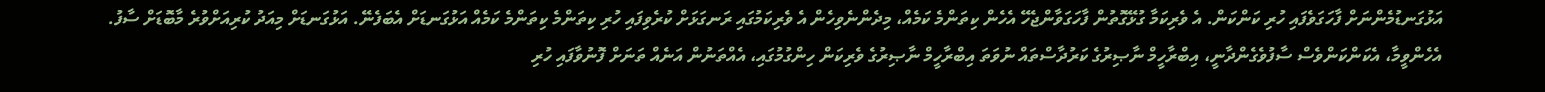އަޅުގަނޑުމެންނަށް ފާހަގަވެފައި ހުރި ކަންކަން. އެ ވެރިކަމާ ގުޅޭގޮތުން ފާހަގަވާންޖެހޭ އެހެން ކިތަންމެ ކަމެއް، މިދެންނެވިހެން އެ ވެރިކަމުގައި ރަނގަޅަށް ކުރެވިފައި ހުރި ކިތަންމެ ކިތަންމެ ކަމެއް އަޅުގަނޑަށް އެބަފެނޭ. އަޅުގަނޑަށް މިއަދު ކުރިއަށްވުރެ މާބޮޑަށް ސާފު. އެހެންވީމާ، އެކަންކަންވެސް ސާފުވެގެންދާނީ، އިބްރާހީމް ނާޞިރުގެ ކަރުދާސްތައް ނުވަތަ އިބްރާހީމް ނާޞިރުގެ ވެރިކަން ހިންގުމުގައި، އެއްތަނުން އަނެއް ތަނަށް ފޮނުވާފައި ހުރި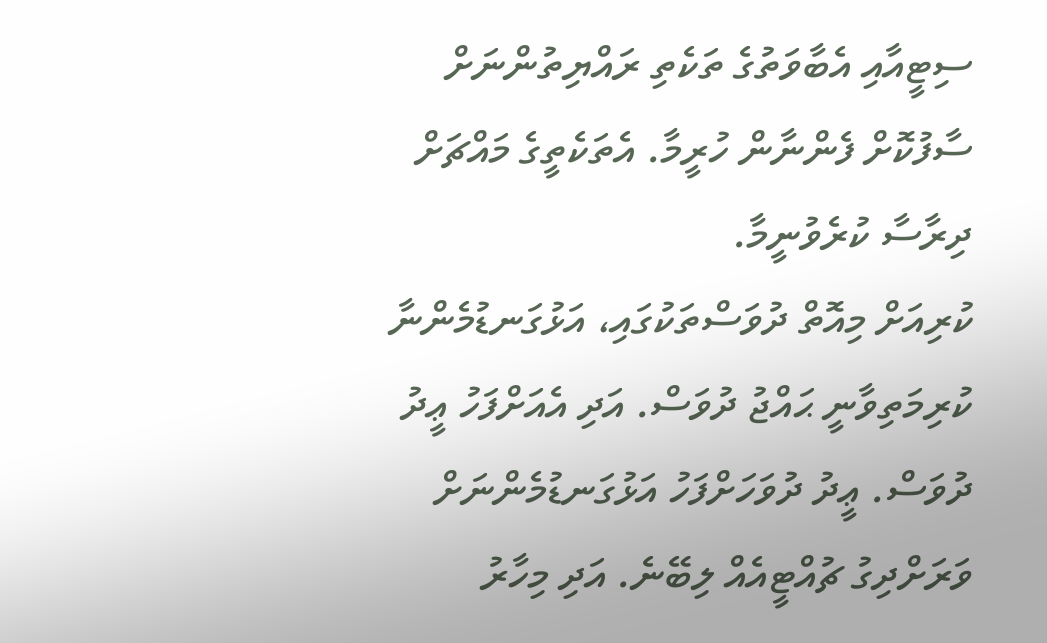ސިޓީއާއި އެބާވަތުގެ ތަކެތި ރައްޔިތުންނަށް ސާފުކޮށް ފެންނާން ހުރީމާ. އެތަކެތީގެ މައްޗަށް ދިރާސާ ކުރެވުނީމާ.
ކުރިއަށް މިއޮތް ދުވަސްތަކުގައި، އަޅުގަނޑުމެންނާ ކުރިމަތިވާނީ ޙައްޖު ދުވަސް. އަދި އެއަށްފަހު ޢީދު ދުވަސް. ޢީދު ދުވަހަށްފަހު އަޅުގަނޑުމެންނަށް ވަރަށްދިގު ޗުއްޓީއެއް ލިބޭނެ. އަދި މިހާރު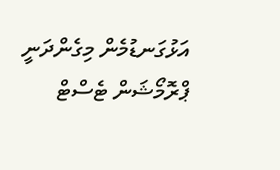އަޅުގަނޑުމެން މިގެންދަނީ ޕްރޮމޯޝަން ޓެސްޓް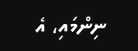ނިންމައި، އެ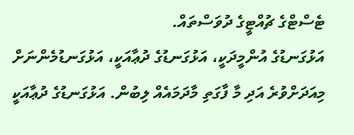ޓެސްޓްގެ ޗުއްޓީގެ ދުވަސްތައް.
އަޅުގަނޑުގެ އުންމީދަކީ، އަޅުގަނޑުގެ ދުޢާއަކީ، އަޅުގަނޑުމެންނަށް މިއަދަށްވުރެ އަދި މާ ފާގަތި މާދަމައެއް ލިބުން. އަޅުގަނޑުގެ ދުޢާއަކީ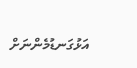އަޅުގަނޑުމެންނަށް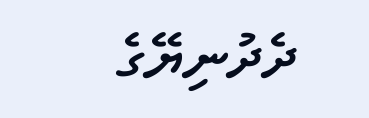ދެދުނިޔޭގެ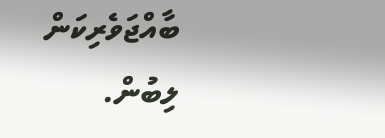ބާއްޖަވެރިކަން ލިބުން.